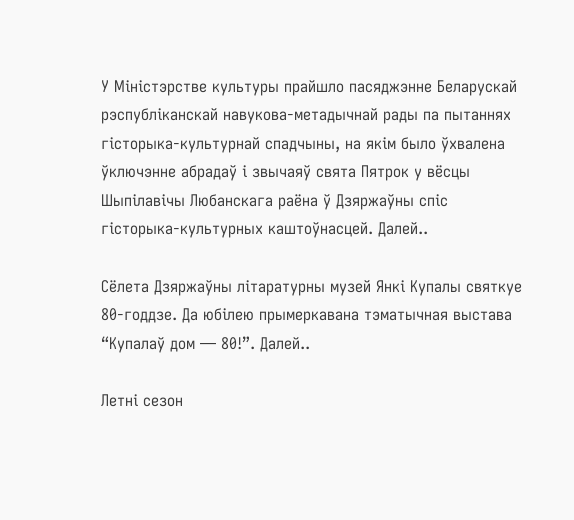У Міністэрстве культуры прайшло пасяджэнне Беларускай рэспубліканскай навукова-метадычнай рады па пытаннях гісторыка-культурнай спадчыны, на якім было ўхвалена ўключэнне абрадаў і звычаяў свята Пятрок у вёсцы Шыпілавічы Любанскага раёна ў Дзяржаўны спіс гісторыка-культурных каштоўнасцей. Далей..

Сёлета Дзяржаўны літаратурны музей Янкі Купалы святкуе 80-годдзе. Да юбілею прымеркавана тэматычная выстава “Купалаў дом — 80!”. Далей..

Летні сезон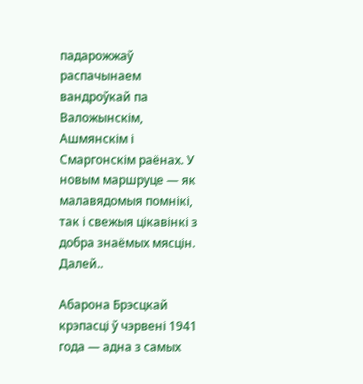падарожжаў распачынаем вандроўкай па Валожынскім, Ашмянскім і Смаргонскім раёнах. У новым маршруце — як малавядомыя помнікі, так і свежыя цікавінкі з добра знаёмых мясцін. Далей..

Абарона Брэсцкай крэпасці ў чэрвені 1941 года — адна з самых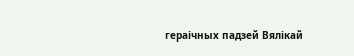гераічных падзей Вялікай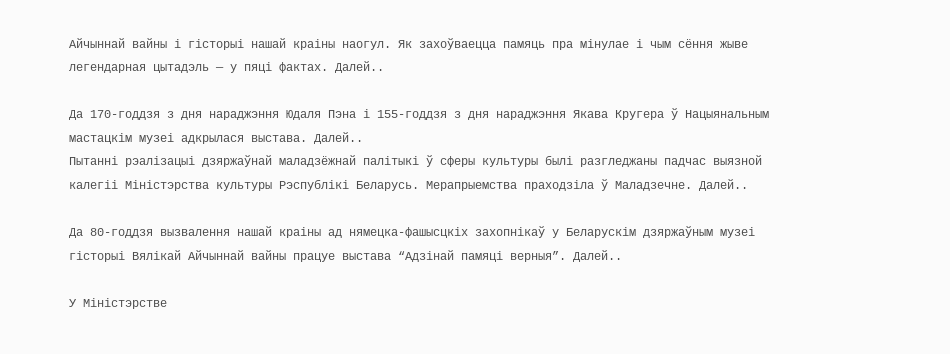Айчыннай вайны і гісторыі нашай краіны наогул. Як захоўваецца памяць пра мінулае і чым сёння жыве легендарная цытадэль — у пяці фактах. Далей..

Да 170-годдзя з дня нараджэння Юдаля Пэна і 155-годдзя з дня нараджэння Якава Кругера ў Нацыянальным мастацкім музеі адкрылася выстава. Далей..
Пытанні рэалізацыі дзяржаўнай маладзёжнай палітыкі ў сферы культуры былі разгледжаны падчас выязной калегіі Міністэрства культуры Рэспублікі Беларусь. Мерапрыемства праходзіла ў Маладзечне. Далей..

Да 80-годдзя вызвалення нашай краіны ад нямецка-фашысцкіх захопнікаў у Беларускім дзяржаўным музеі гісторыі Вялікай Айчыннай вайны працуе выстава “Адзінай памяці верныя”. Далей..

У Міністэрстве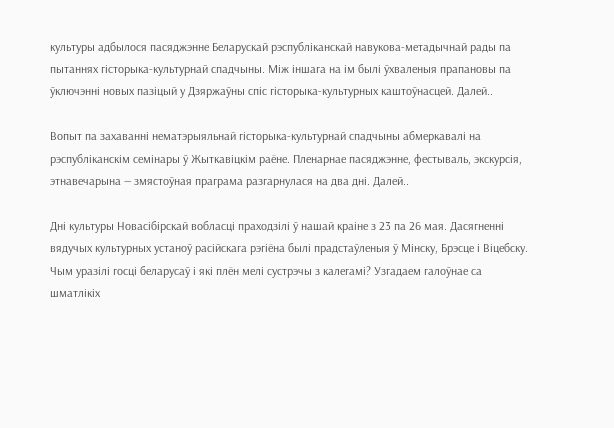культуры адбылося пасяджэнне Беларускай рэспубліканскай навукова-метадычнай рады па пытаннях гісторыка-культурнай спадчыны. Між іншага на ім былі ўхваленыя прапановы па ўключэнні новых пазіцый у Дзяржаўны спіс гісторыка-культурных каштоўнасцей. Далей..

Вопыт па захаванні нематэрыяльнай гісторыка-культурнай спадчыны абмеркавалі на рэспубліканскім семінары ў Жыткавіцкім раёне. Пленарнае пасяджэнне, фестываль, экскурсія, этнавечарына — змястоўная праграма разгарнулася на два дні. Далей..

Дні культуры Новасібірскай вобласці праходзілі ў нашай краіне з 23 па 26 мая. Дасягненні вядучых культурных устаноў расійскага рэгіёна былі прадстаўленыя ў Мінску, Брэсце і Віцебску. Чым уразілі госці беларусаў і які плён мелі сустрэчы з калегамі? Узгадаем галоўнае са шматлікіх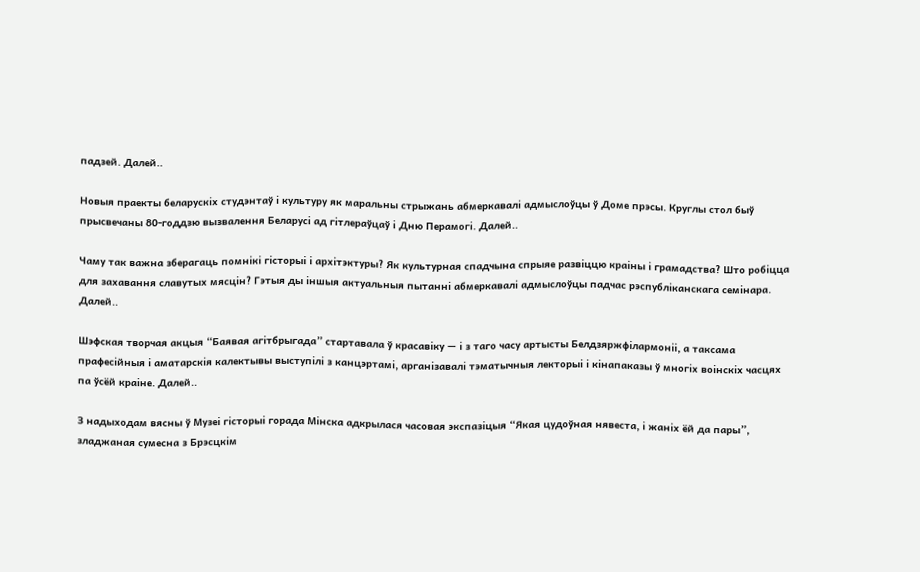падзей. Далей..

Новыя праекты беларускіх студэнтаў і культуру як маральны стрыжань абмеркавалі адмыслоўцы ў Доме прэсы. Круглы стол быў прысвечаны 80-годдзю вызвалення Беларусі ад гітлераўцаў і Дню Перамогі. Далей..

Чаму так важна зберагаць помнікі гісторыі і архітэктуры? Як культурная спадчына спрыяе развіццю краіны і грамадства? Што робіцца для захавання славутых мясцін? Гэтыя ды іншыя актуальныя пытанні абмеркавалі адмыслоўцы падчас рэспубліканскага семінара. Далей..

Шэфская творчая акцыя “Баявая агітбрыгада” стартавала ў красавіку — і з таго часу артысты Белдзяржфілармоніі, а таксама прафесійныя і аматарскія калектывы выступілі з канцэртамі, арганізавалі тэматычныя лекторыі і кінапаказы ў многіх воінскіх часцях па ўсёй краіне. Далей..

З надыходам вясны ў Музеі гісторыі горада Мінска адкрылася часовая экспазіцыя “Якая цудоўная нявеста, і жаніх ёй да пары”, зладжаная сумесна з Брэсцкім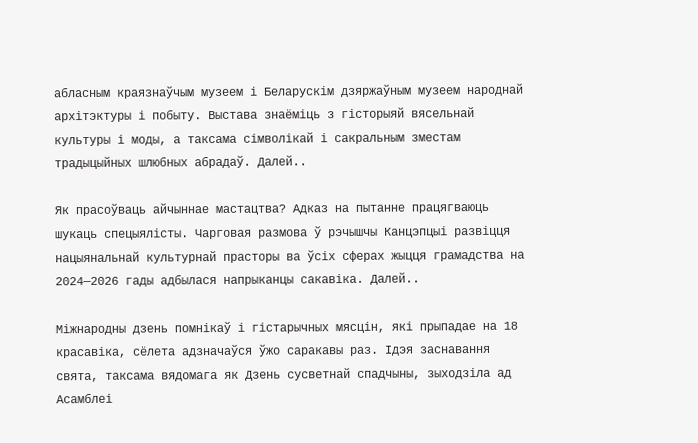абласным краязнаўчым музеем і Беларускім дзяржаўным музеем народнай архітэктуры і побыту. Выстава знаёміць з гісторыяй вясельнай культуры і моды, а таксама сімволікай і сакральным зместам традыцыйных шлюбных абрадаў. Далей..

Як прасоўваць айчыннае мастацтва? Адказ на пытанне працягваюць шукаць спецыялісты. Чарговая размова ў рэчышчы Канцэпцыі развіцця нацыянальнай культурнай прасторы ва ўсіх сферах жыцця грамадства на 2024—2026 гады адбылася напрыканцы сакавіка. Далей..

Міжнародны дзень помнікаў і гістарычных мясцін, які прыпадае на 18 красавіка, сёлета адзначаўся ўжо саракавы раз. Ідэя заснавання свята, таксама вядомага як Дзень сусветнай спадчыны, зыходзіла ад Асамблеі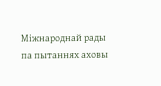Міжнароднай рады па пытаннях аховы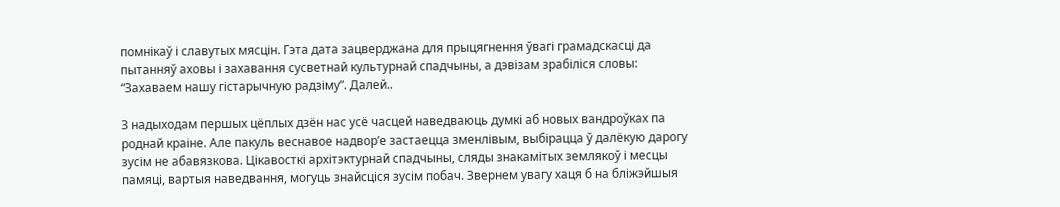помнікаў і славутых мясцін. Гэта дата зацверджана для прыцягнення ўвагі грамадскасці да пытанняў аховы і захавання сусветнай культурнай спадчыны, а дэвізам зрабіліся словы: “Захаваем нашу гістарычную радзіму”. Далей..

З надыходам першых цёплых дзён нас усё часцей наведваюць думкі аб новых вандроўках па роднай краіне. Але пакуль веснавое надвор’е застаецца зменлівым, выбірацца ў далёкую дарогу зусім не абавязкова. Цікавосткі архітэктурнай спадчыны, сляды знакамітых землякоў і месцы памяці, вартыя наведвання, могуць знайсціся зусім побач. Звернем увагу хаця б на бліжэйшыя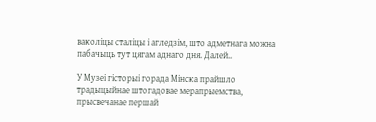ваколіцы сталіцы і агледзім, што адметнага можна пабачыць тут цягам аднаго дня. Далей..

У Музеі гісторыі горада Мінска прайшло традыцыйнае штогадовае мерапрыемства, прысвечанае першай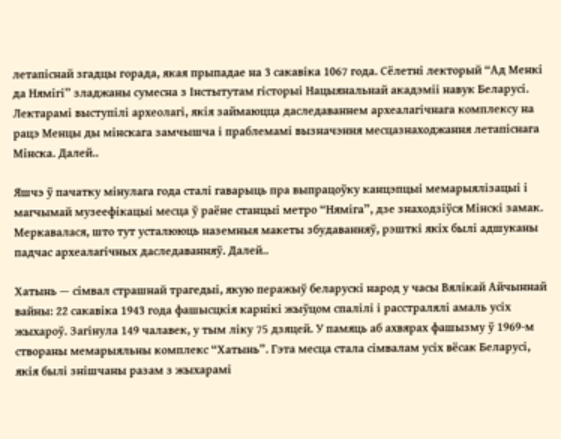летапіснай згадцы горада, якая прыпадае на 3 сакавіка 1067 года. Сёлетні лекторый “Ад Менкі да Нямігі” зладжаны сумесна з Інстытутам гісторыі Нацыянальнай акадэміі навук Беларусі. Лектарамі выступілі археолагі, якія займаюцца даследаваннем археалагічнага комплексу на рацэ Менцы ды мінскага замчышча і праблемамі вызначэння месцазнаходжання летапіснага Мінска. Далей..

Яшчэ ў пачатку мінулага года сталі гаварыць пра выпрацоўку канцэпцыі мемарыялізацыі і магчымай музеефікацыі месца ў раёне станцыі метро “Няміга”, дзе знаходзіўся Мінскі замак. Меркавалася, што тут усталююць наземныя макеты збудаванняў, рэшткі якіх былі адшуканы падчас археалагічных даследаванняў. Далей..

Хатынь — сімвал страшнай трагедыі, якую перажыў беларускі народ у часы Вялікай Айчыннай вайны: 22 сакавіка 1943 года фашысцкія карнікі жыўцом спалілі і расстралялі амаль усіх жыхароў. Загінула 149 чалавек, у тым ліку 75 дзяцей. У памяць аб ахвярах фашызму ў 1969-м створаны мемарыяльны комплекс “Хатынь”. Гэта месца стала сімвалам усіх вёсак Беларусі, якія былі знішчаны разам з жыхарамі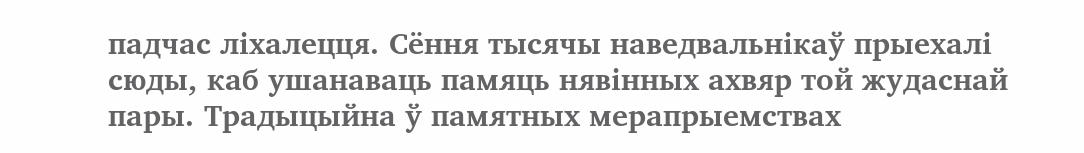падчас ліхалецця. Сёння тысячы наведвальнікаў прыехалі сюды, каб ушанаваць памяць нявінных ахвяр той жудаснай пары. Традыцыйна ў памятных мерапрыемствах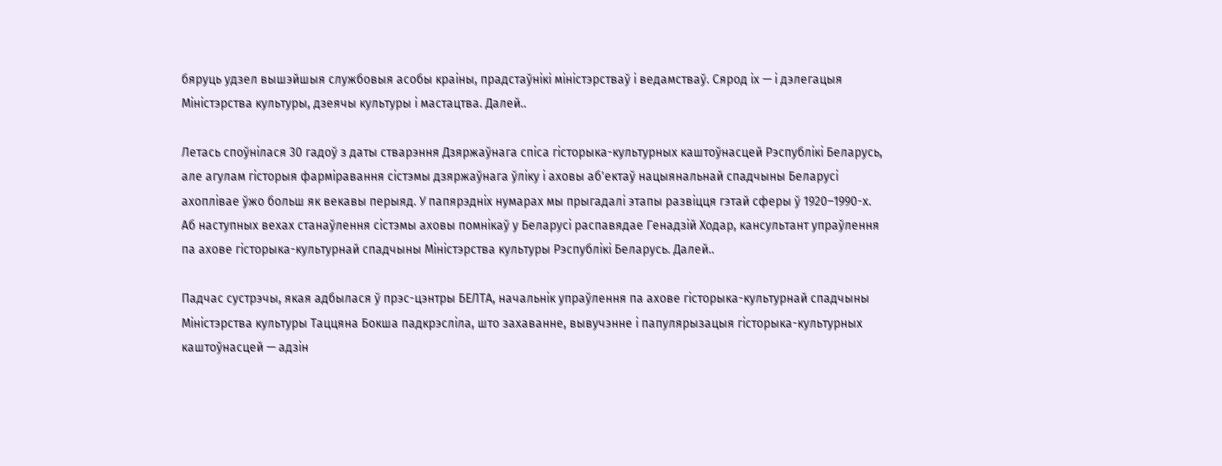бяруць удзел вышэйшыя службовыя асобы краіны, прадстаўнікі міністэрстваў і ведамстваў. Сярод іх — і дэлегацыя Міністэрства культуры, дзеячы культуры і мастацтва. Далей..

Летась споўнілася 30 гадоў з даты стварэння Дзяржаўнага спіса гісторыка-культурных каштоўнасцей Рэспублікі Беларусь, але агулам гісторыя фарміравання сістэмы дзяржаўнага ўліку і аховы аб'ектаў нацыянальнай спадчыны Беларусі ахоплівае ўжо больш як векавы перыяд. У папярэдніх нумарах мы прыгадалі этапы развіцця гэтай сферы ў 1920–1990-х. Аб наступных вехах станаўлення сістэмы аховы помнікаў у Беларусі распавядае Генадзій Ходар, кансультант упраўлення па ахове гісторыка-культурнай спадчыны Міністэрства культуры Рэспублікі Беларусь. Далей..

Падчас сустрэчы, якая адбылася ў прэс-цэнтры БЕЛТА, начальнік упраўлення па ахове гісторыка-культурнай спадчыны Міністэрства культуры Таццяна Бокша падкрэсліла, што захаванне, вывучэнне і папулярызацыя гісторыка-культурных каштоўнасцей — адзін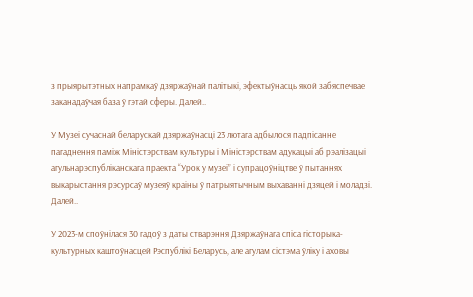з прыярытэтных напрамкаў дзяржаўнай палітыкі, эфектыўнасць якой забяспечвае заканадаўчая база ў гэтай сферы. Далей..

У Музеі сучаснай беларускай дзяржаўнасці 23 лютага адбылося падпісанне пагаднення паміж Міністэрствам культуры і Міністэрствам адукацыі аб рэалізацыі агульнарэспубліканскага праекта “Урок у музеі” і супрацоўніцтве ў пытаннях выкарыстання рэсурсаў музеяў краіны ў патрыятычным выхаванні дзяцей і моладзі. Далей..

У 2023-м споўнілася 30 гадоў з даты стварэння Дзяржаўнага спіса гісторыка-культурных каштоўнасцей Рэспублікі Беларусь, але агулам сістэма ўліку і аховы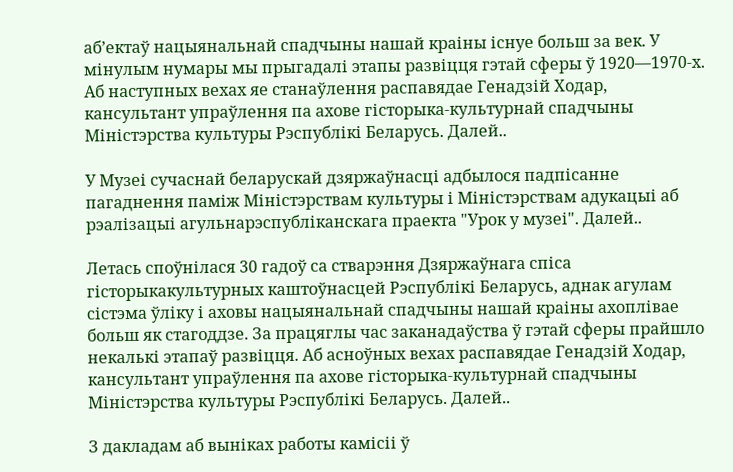аб’ектаў нацыянальнай спадчыны нашай краіны існуе больш за век. У мінулым нумары мы прыгадалі этапы развіцця гэтай сферы ў 1920—1970-х. Аб наступных вехах яе станаўлення распавядае Генадзій Ходар, кансультант упраўлення па ахове гісторыка-культурнай спадчыны Міністэрства культуры Рэспублікі Беларусь. Далей..

У Музеі сучаснай беларускай дзяржаўнасці адбылося падпісанне пагаднення паміж Міністэрствам культуры і Міністэрствам адукацыі аб рэалізацыі агульнарэспубліканскага праекта "Урок у музеі". Далей..

Летась споўнілася 30 гадоў са стварэння Дзяржаўнага спіса гісторыкакультурных каштоўнасцей Рэспублікі Беларусь, аднак агулам сістэма ўліку і аховы нацыянальнай спадчыны нашай краіны ахоплівае больш як стагоддзе. За працяглы час заканадаўства ў гэтай сферы прайшло некалькі этапаў развіцця. Аб асноўных вехах распавядае Генадзій Ходар, кансультант упраўлення па ахове гісторыка-культурнай спадчыны Міністэрства культуры Рэспублікі Беларусь. Далей..

З дакладам аб выніках работы камісіі ў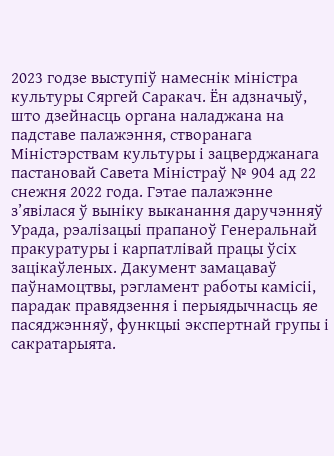2023 годзе выступіў намеснік міністра культуры Сяргей Саракач. Ён адзначыў, што дзейнасць органа наладжана на падставе палажэння, створанага Міністэрствам культуры і зацверджанага пастановай Савета Міністраў № 904 ад 22 снежня 2022 года. Гэтае палажэнне з’явілася ў выніку выканання даручэнняў Урада, рэалізацыі прапаноў Генеральнай пракуратуры і карпатлівай працы ўсіх зацікаўленых. Дакумент замацаваў паўнамоцтвы, рэгламент работы камісіі, парадак правядзення і перыядычнасць яе пасяджэнняў, функцыі экспертнай групы і сакратарыята.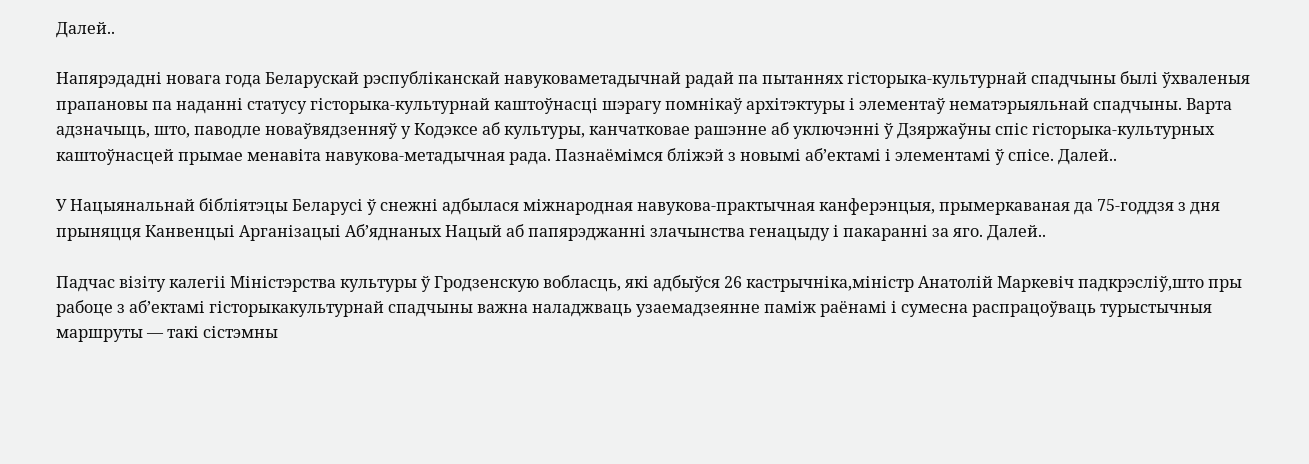Далей..

Напярэдадні новага года Беларускай рэспубліканскай навуковаметадычнай радай па пытаннях гісторыка-культурнай спадчыны былі ўхваленыя прапановы па наданні статусу гісторыка-культурнай каштоўнасці шэрагу помнікаў архітэктуры і элементаў нематэрыяльнай спадчыны. Варта адзначыць, што, паводле новаўвядзенняў у Кодэксе аб культуры, канчатковае рашэнне аб уключэнні ў Дзяржаўны спіс гісторыка-культурных каштоўнасцей прымае менавіта навукова-метадычная рада. Пазнаёмімся бліжэй з новымі аб’ектамі і элементамі ў спісе. Далей..

У Нацыянальнай бібліятэцы Беларусі ў снежні адбылася міжнародная навукова-практычная канферэнцыя, прымеркаваная да 75-годдзя з дня прыняцця Канвенцыі Арганізацыі Аб’яднаных Нацый аб папярэджанні злачынства генацыду і пакаранні за яго. Далей..

Падчас візіту калегіі Міністэрства культуры ў Гродзенскую вобласць, які адбыўся 26 кастрычніка,міністр Анатолій Маркевіч падкрэсліў,што пры рабоце з аб’ектамі гісторыкакультурнай спадчыны важна наладжваць узаемадзеянне паміж раёнамі і сумесна распрацоўваць турыстычныя маршруты — такі сістэмны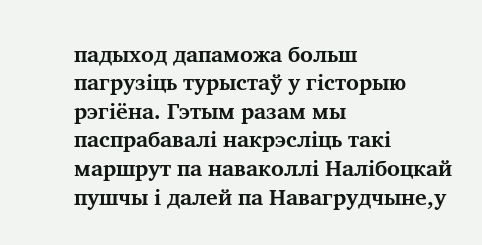падыход дапаможа больш пагрузіць турыстаў у гісторыю рэгіёна. Гэтым разам мы паспрабавалі накрэсліць такі маршрут па наваколлі Налібоцкай пушчы і далей па Навагрудчыне,у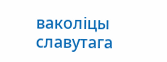ваколіцы славутага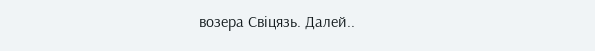возера Свіцязь. Далей..